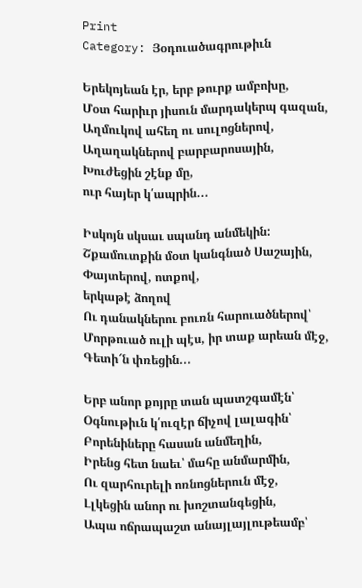Print
Category: Յօդուածագրութիւն

Երեկոյեան էր, երբ թուրք ամբոխը,
Մօտ հարիւր յիսուն մարդակերպ գազան,
Աղմուկով ահեղ ու սուլոցներով,
Աղաղակներով բարբարոսային,
Խուժեցին շէնք մը,
ուր հայեր կ՛ապրին...

Իսկոյն սկսաւ սպանդ անմեկին:
Շքամուտքին մօտ կանգնած Սաշային,
Փայտերով, ոտքով,
երկաթէ ձողով
Ու դանակներու բուռն հարուածներով՝
Մորթուած ուլի պէս, իր տաք արեան մէջ,
Գետի՜ն փռեցին...

Երբ անոր քոյրը տան պատշգամէն՝
Օգնութիւն կ՛ուզէր ճիչով լալագին՝
Բորենիները հասան անմեղին,
Իրենց հետ նաեւ՝ մահը անմարմին,
Ու զարհուրելի ոռնոցներուն մէջ,
Լլկեցին անոր ու խոշտանգեցին,
Ապա ոճրապաշտ անայլայլութեամբ՝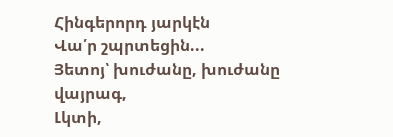Հինգերորդ յարկէն
Վա՛ր շպրտեցին...
Յետոյ՝ խուժանը, խուժանը վայրագ,
Լկտի,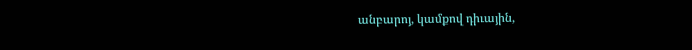անբարոյ, կամքով դիւային,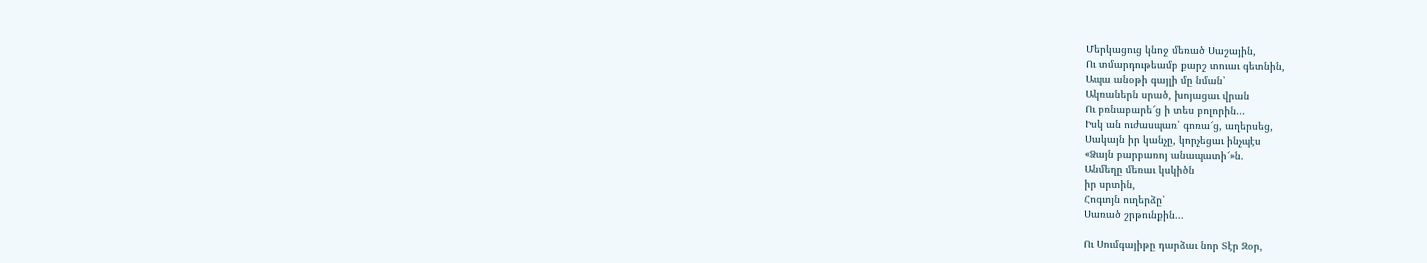Մերկացուց կնոջ մեռած Սաշային,
Ու տմարդութեամբ քարշ տուաւ գետնին,
Ապա անօթի գայլի մը նման՝
Ակռաներն սրած, խոյացաւ վրան
Ու բռնաբարե՜ց ի տես բոլորին...
Իսկ ան ուժասպառ՝ գոռա՜ց, աղերսեց,
Սակայն իր կանչը, կորչեցաւ ինչպէս
«Ձայն բարբառոյ անապատի՜»ն.
Անմեղը մեռաւ կսկիծն
իր սրտին,
Հոգւոյն ուղերձը՝
Սառած շրթունքին...

Ու Սումգայիթը դարձաւ նոր Տէր Զօր,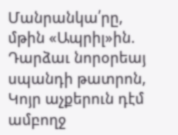Մանրանկա՛րը,
մթին «Ապրիլ»ին.
Դարձաւ նորօրեայ սպանդի թատրոն,
Կոյր աչքերուն դէմ ամբողջ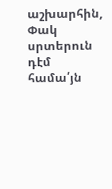աշխարհին,
Փակ սրտերուն դէմ համա՛յն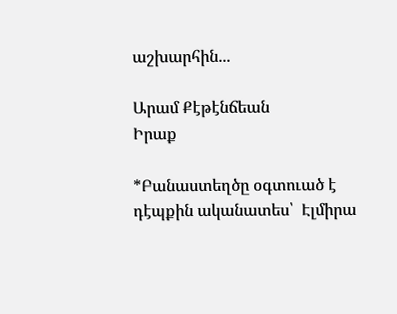աշխարհին...

Արամ Քէթէնճեան
Իրաք

*Բանաստեղծը օգտուած է դէպքին ականատես՝  Էլմիրա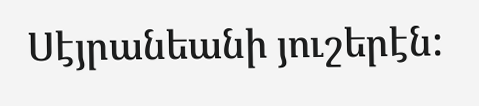Սէյրանեանի յուշերէն: